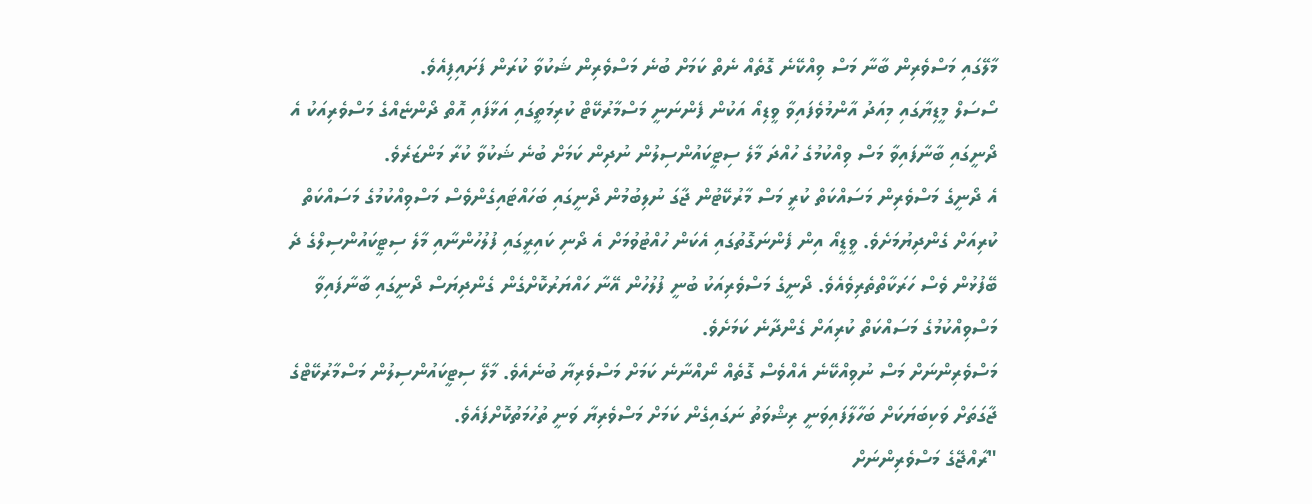މާލޭގައި މަސްވެރިން ބާނާ މަސް ވިއްކޭނެ ގޮތެއް ނެތް ކަމަށް ބުނެ މަސްވެރިން ޝަކުވާ ކުރަން ފަށައިފިއެވެ.
ސޯސަލް މީޑިޔާގައި މިއަދު އާންމުވެފައިވާ ވީޑިއޯ އަކުން ފެންނަނީ މަސްމާރުކޭޓް ކުރިމަތީގައި އަޅާފައި އޮތް ދޯންޏެއްގެ މަސްވެރިއަކު އެ ދޯނީގައި ބާނާފައިވާ މަސް ވިއްކުމުގެ ހުއްދަ މާލެ ސިޓީކައުންސިލުން ނުދިން ކަމަށް ބުނެ ޝަކުވާ ކުރާ މަންޒަރެވެ.
އެ ދޯނީގެ މަސްވެރިން މަސައްކަތް ކުރީ މަސް މާރުކޭޓުން ޖާގަ ނުލިބުމުން ދޯނީގައި ބަހައްޓައިގެންވެސް މަސްވިއްކުމުގެ މަސައްކަތް ކުރިއަށް ގެންދިޔުމަށެވެ. ވީޑީއޯ އިން ފެންނަގޮތުގައި އެކަން ހުއްޓުވުމަށް އެ ދޯނި ކައިރީގައި ފުލުހުންނާއި މާލެ ސިޓީކައުންސިލްގެ ދެ ބޭފުޅުން ވެސް ހަރަކާތްތެރިވެއެވެ. ދޯނީގެ މަސްވެރިއަކު ބުނީ ފުލުހުން އޭނާ ހައްޔަރުކޮށްގެން ގެންދިޔަސް ދޯނީގައި ބާނާފައިވާ މަސްވިއްކުމުގެ މަސައްކަތް ކުރިއަށް ގެންދާނެ ކަމަށެވެ.
މަސްވެރިންނަށް މަސް ނުވިއްކޭނެ އެއްވެސް ގޮތެއް ނޯއްނާނެ ކަމަށް މަސްވެރިޔާ ބުނެއެވެ. މާލޭ ސިޓީކައުންސިލުން މަސްމާރުކޭޓްގެ ޖާގަތަށް ވަކިބަޔަކަށް ބަހާލާފައިވަނީ ރިޝްވަތު ނަގައިގެން ކަމަށް މަސްވެރިޔާ ވަނީ ތުހުމަތުކޮށްފައެވެ.
"ރާއްޖޭގެ މަސްވެރިންނަށް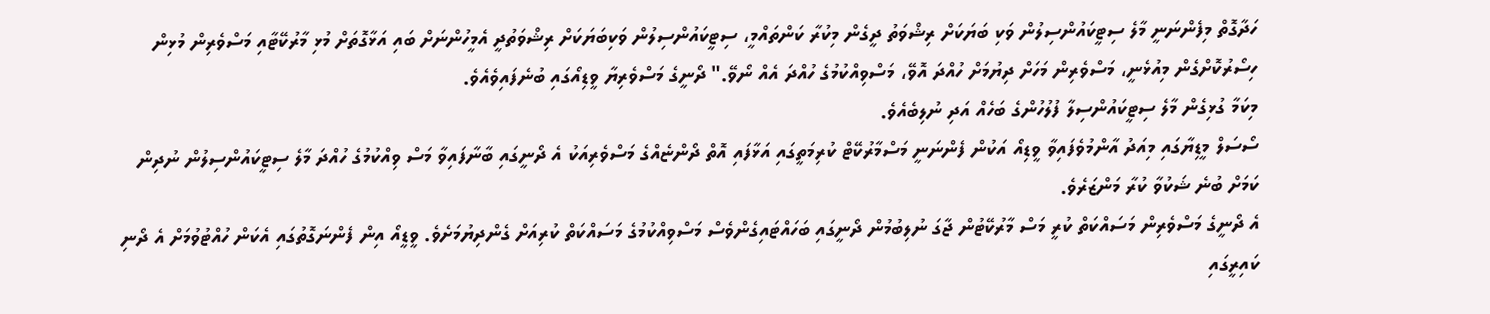ހަދާގޮތް މިފެންނަނީ މާލެ ސިޓީކައުންސިލުން ވަކި ބަޔަކަށް ރިޝްވަތު ދީގެން މިކުރާ ކަންތައްމީ، ސިޓީކައުންސިލުން ވަކިބަޔަކަށް ރިޝްވަތުދީ އެމީހުންނަށް ބައި އަޅާގޮތަށް މުޅި މާރުކޭޓާއި މަސްވެރިން މުޅިން ހިސޯރުކޮށްގެން މިއުޅެނީ، މަސްވެރިން މަހަށް ދިޔުމަށް ހުއްދަ އޮވޭ، މަސްވިއްކުމުގެ ހުއްދަ އެއް ނޯވޭ." ދޯނީގެ މަސްވެރިޔާ ވީޑިއޯގައި ބުނެފައިވެއެވެ.
މިކަމާ ގުޅިގެން މާލެ ސިޓީކައުންސިލާ ފުލުހުންގެ ބަހެއް އަދި ނުލިބެއެވެ.
ސޯސަލް މީޑިޔާގައި މިއަދު އާންމުވެފައިވާ ވީޑިއޯ އަކުން ފެންނަނީ މަސްމާރުކޭޓް ކުރިމަތީގައި އަޅާފައި އޮތް ދޯންޏެއްގެ މަސްވެރިއަކު އެ ދޯނީގައި ބާނާފައިވާ މަސް ވިއްކުމުގެ ހުއްދަ މާލެ ސިޓީކައުންސިލުން ނުދިން ކަމަށް ބުނެ ޝަކުވާ ކުރާ މަންޒަރެވެ.
އެ ދޯނީގެ މަސްވެރިން މަސައްކަތް ކުރީ މަސް މާރުކޭޓުން ޖާގަ ނުލިބުމުން ދޯނީގައި ބަހައްޓައިގެންވެސް މަސްވިއްކުމުގެ މަސައްކަތް ކުރިއަށް ގެންދިޔުމަށެވެ. ވީޑީއޯ އިން ފެންނަގޮތުގައި އެކަން ހުއްޓުވުމަށް އެ ދޯނި ކައިރީގައި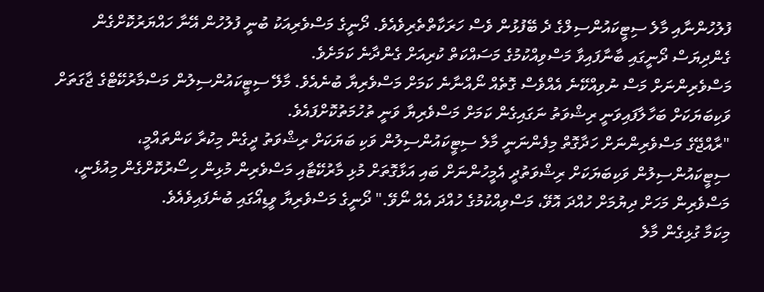ފުލުހުންނާއި މާލެ ސިޓީކައުންސިލްގެ ދެ ބޭފުޅުން ވެސް ހަރަކާތްތެރިވެއެވެ. ދޯނީގެ މަސްވެރިއަކު ބުނީ ފުލުހުން އޭނާ ހައްޔަރުކޮށްގެން ގެންދިޔަސް ދޯނީގައި ބާނާފައިވާ މަސްވިއްކުމުގެ މަސައްކަތް ކުރިއަށް ގެންދާނެ ކަމަށެވެ.
މަސްވެރިންނަށް މަސް ނުވިއްކޭނެ އެއްވެސް ގޮތެއް ނޯއްނާނެ ކަމަށް މަސްވެރިޔާ ބުނެއެވެ. މާލޭ ސިޓީކައުންސިލުން މަސްމާރުކޭޓްގެ ޖާގަތަށް ވަކިބަޔަކަށް ބަހާލާފައިވަނީ ރިޝްވަތު ނަގައިގެން ކަމަށް މަސްވެރިޔާ ވަނީ ތުހުމަތުކޮށްފައެވެ.
"ރާއްޖޭގެ މަސްވެރިންނަށް ހަދާގޮތް މިފެންނަނީ މާލެ ސިޓީކައުންސިލުން ވަކި ބަޔަކަށް ރިޝްވަތު ދީގެން މިކުރާ ކަންތައްމީ، ސިޓީކައުންސިލުން ވަކިބަޔަކަށް ރިޝްވަތުދީ އެމީހުންނަށް ބައި އަޅާގޮތަށް މުޅި މާރުކޭޓާއި މަސްވެރިން މުޅިން ހިސޯރުކޮށްގެން މިއުޅެނީ، މަސްވެރިން މަހަށް ދިޔުމަށް ހުއްދަ އޮވޭ، މަސްވިއްކުމުގެ ހުއްދަ އެއް ނޯވޭ." ދޯނީގެ މަސްވެރިޔާ ވީޑިއޯގައި ބުނެފައިވެއެވެ.
މިކަމާ ގުޅިގެން މާލެ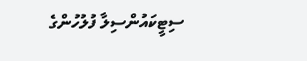ސިޓީކައުންސިލާ ފުލުހުންގެ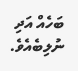ބަހެއް އަދި ނުލިބެއެވެ.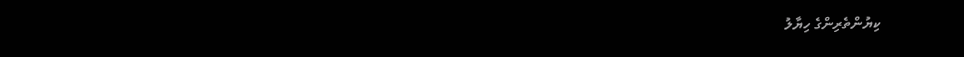ކިޔުންތެރިންގެ ހިޔާލު